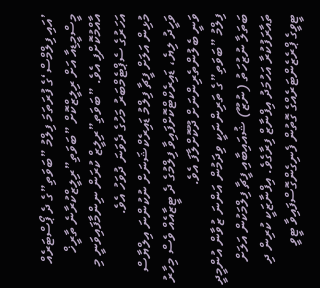’އައި ފިލްމްސް‘ގެ ފުރަތަމަ ފިލްމު ”ބަވަތި”ގެ ދެ ޕޯސްޓަރެއް މީސްމީޑިއާ އަށް ރިލީޒްކޮށް ”ބަވަތި”ރިލީޒްކުރާނެ ތާރީޚް އާއްމުކޮށްފި އެވެ. ”ބަވަތި”ރިލީޒް ކުރަން ނިންމާފައިވަނީ މި އަހަރުގެ ސެޕްޓެމްބަރު މަހުގެ ދެވަނަ ދުވަހު އެވެ.
މުޅިން އަލަށް ފީޗާ ފިލްމު ޑައިރެކްޝަނަށް ނުކުންނަ އިލްޔާސް ވަހީދު ލިޔެ، ޑައިރެކްޓްކޮށްފައިވާ ފިލްމުގެ ދެ ޓީޒާއެއް ވެސް މިހާރު ވަނީ ބެލުންތެރިންނަށް ދޫކޮށްލާފަ އެވެ.
ފިލްމު ”ބަވަތި”ގެ ތަރިންނަކީ ވިދަމުން އަންނަ ޒުވާން އުންމީދީ ބަތަލާ ނުޒުހަތު (ނުޒޫ) ޝުއައިބާއި ފީޗާ ފިލްމަކުން އަލަށް ތައާރަފުކުރާ އަހުމަދު އިފްނާޒް ފިރާގެވެ. އިފްނާޒަކީ ކުރިން ދި ޓީވީގެ ޕްރެޒެންޓަރެއްގެ ގޮތުން ފެނިގެންގޮސްފައިވާ ޓީވީ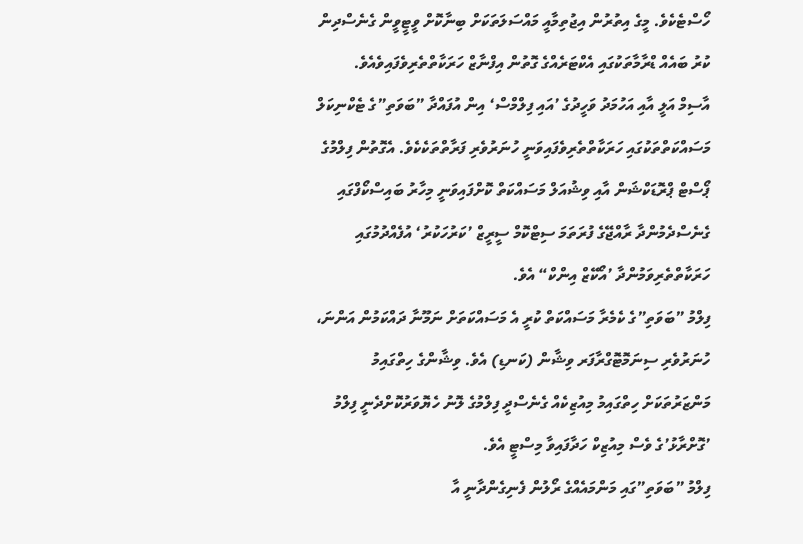ހޯސްޓެކެވެ. މީގެ އިތުރުން އިޖުތިމާއީ މައްސަލަތަކަށް ބިނާކޮށް ވީޓީވީން ގެނެސްދިން ކުރު ބައެއް ޑްރާމާތަކުގައި އެކްޓަރެއްގެ ގޮތުން އިފްނާޒް ހަރަކާތްތެރިވެފައިވެއެވެ.
އާސިމް އަލީ އާއި އަހުމަދު ވަހީދުގެ ’އައި ފިލްމްސް‘ އިން އުފައްދާ ”ބަވަތި”ގެ ޓެކްނިކަލް މަސައްކަތްތަކުގައި ހަރަކާތްތެރިވެފައިވަނީ ހުނަރުވެރި ފަރާތްތަކެކެވެ. އެގޮތުން ފިލްމުގެ ޕޯސްޓް ޕްރޮޑަކްޝަން އާއި ވިޝުއަލް މަސައްކަތް ކޮށްފައިވަނީ މިހާރު ބައިސްކޯފްގައި ގެނެސްދެމުންދާ ރާއްޖޭގެ ފުރަތަމަ ސިޓްކޮމް ސީރީޒް ’ކަރުހަކުރު‘ އުފެއްދުމުގައި ހަރަކާތްތެރިވަމުންދާ ’އޯކޭޒް އިންކް“ އެވެ.
ފިލްމު ”ބަވަތި”ގެ ކެމެރާ މަސައްކަތް ކުރީ އެ މަސައްކަތަށް ނަމޫނާ ދައްކަމުން އަންނަ، ހުނަރުވެރި ސިނަމޮޓޮގްރާފަރ ވިޝާން (ކަނޑި) އެވެ. ވިޝާންގެ ހިތްގައިމު މަންޒަރުތަކަށް ހިތްގައިމު މިއުޒިކެއް ގެނެސްދީ ފިލްމުގެ ލޮނު ހެޔޮވަރުކޮށްދެނީ ފިލްމު ’ގޮށްރާޅު’ގެ ވެސް މިއުޒިކް ހަދާފައިވާ މިސްޓީ އެވެ.
ފިލްމު ”ބަވަތި”ގައި މަންމައެއްގެ ރޯލުން ފެނިގެންދާނީ އާ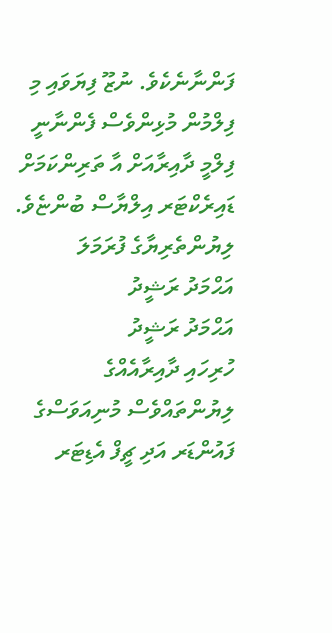ފަންނާނެކެވެ. ނުޒޫ ފިޔަވައި މި ފިލްމުން މުޅިންވެސް ފެންނާނީ ފިލްމީ ދާއިރާއަށް އާ ތަރިންކަމަށް ޑައިރެކްޓަރ އިލްޔާސް ބުންޏެވެ.
ލިޔުންތެރިޔާގެ ފުރަމަލަ
އަޙްމަދު ރަޝީދު
އަޙްމަދު ރަޝީދު
ހުރިހައި ދާއިރާއެއްގެ ލިޔުންތައްވެސް މުނިއަވަސްގެ ފައުންޑަރ އަދި ޗީފް އެޑިޓަރ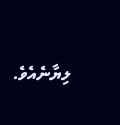ލިޔާނެއެވެ.